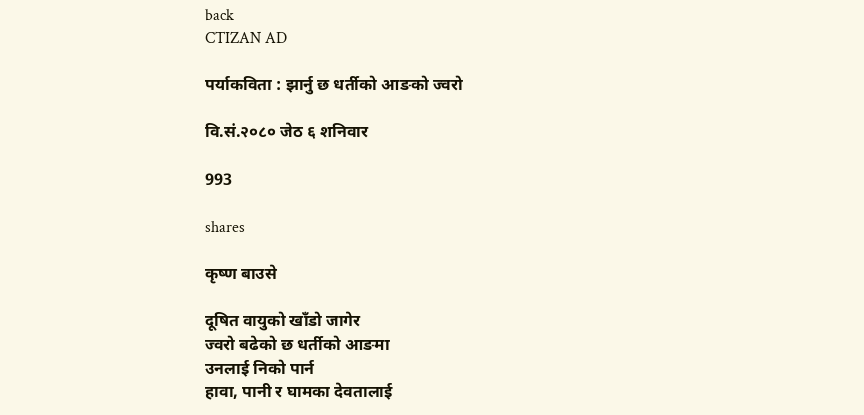back
CTIZAN AD

पर्याकविता : झार्नु छ धर्तीको आङको ज्वरो

वि.सं.२०८० जेठ ६ शनिवार

993

shares

कृष्ण बाउसे

दूषित वायुको खाँडो जागेर
ज्वरो बढेको छ धर्तीको आङमा
उनलाई निको पार्न
हावा, पानी र घामका देवतालाई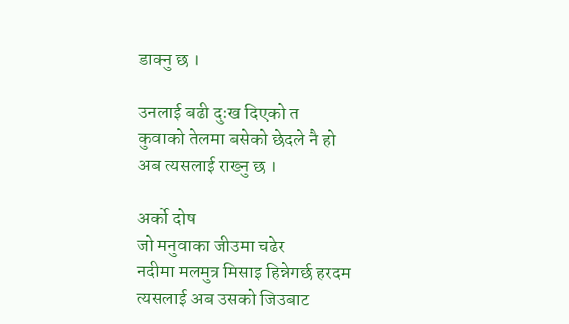डाक्नु छ ।

उनलाई बढी दुःख दिएको त
कुवाको तेलमा बसेको छेदले नै हो
अब त्यसलाई राख्नु छ ।

अर्को दोष
जो मनुवाका जीउमा चढेर
नदीमा मलमुत्र मिसाइ हिन्नेगर्छ हरदम
त्यसलाई अब उसको जिउबाट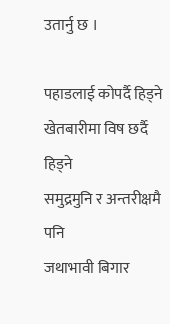उतार्नु छ ।

पहाडलाई कोपर्दै हिड्ने
खेतबारीमा विष छर्दै हिड्ने
समुद्रमुनि र अन्तरीक्षमै पनि
जथाभावी बिगार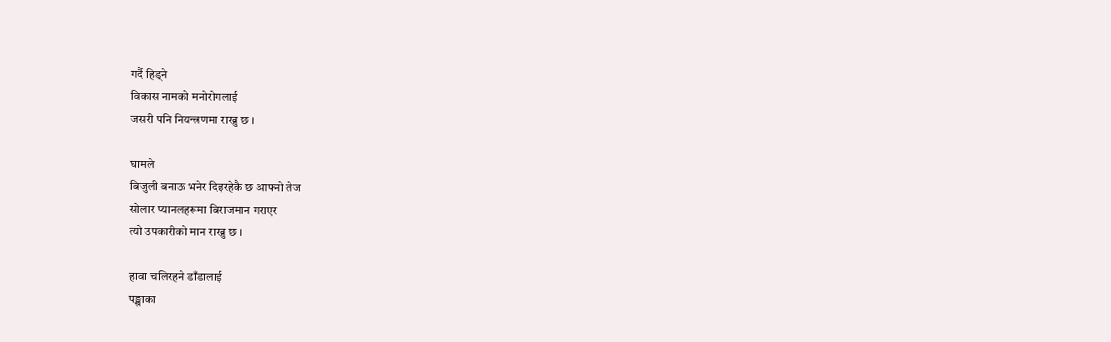गर्दै हिड्ने
विकास नामको मनोरोगलाई
जसरी पनि नियन्त्रणमा राख्नु छ ।

घामले
बिजुली बनाऊ भनेर दिइरहेकै छ आफ्नो तेज
सोलार प्यानलहरूमा बिराजमान गराएर
त्यो उपकारीको मान राख्नु छ ।

हावा चलिरहने डाँडालाई
पङ्खाका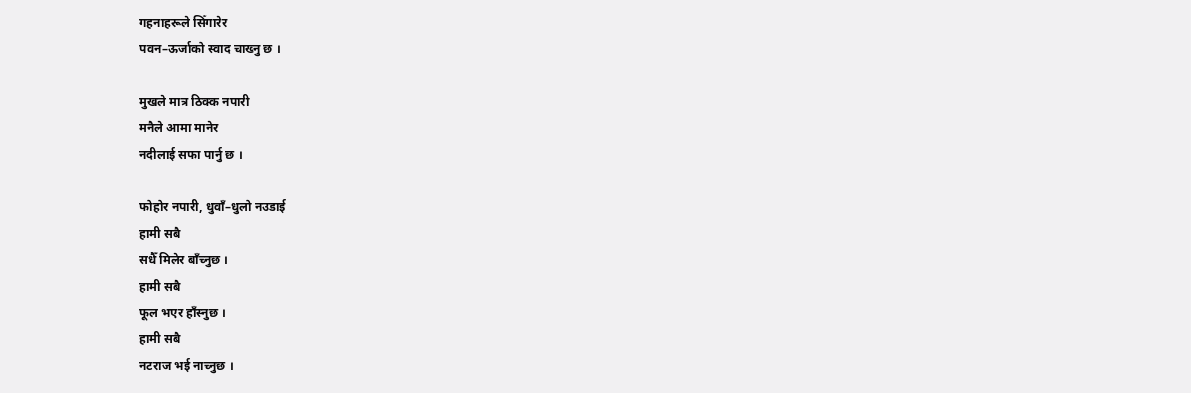गहनाहरूले सिँगारेर
पवन–ऊर्जाको स्वाद चाख्नु छ ।

मुखले मात्र ठिक्क नपारी
मनैले आमा मानेर
नदीलाई सफा पार्नु छ ।

फोहोर नपारी, धुवाँ–धुलो नउडाई
हामी सबै
सधैँ मिलेर बाँच्नुछ ।
हामी सबै
फूल भएर हाँस्नुछ ।
हामी सबै
नटराज भई नाच्नुछ ।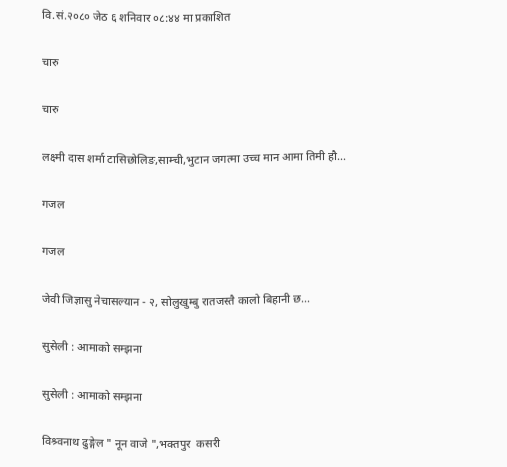वि.सं.२०८० जेठ ६ शनिवार ०८:४४ मा प्रकाशित

चारु

चारु

लक्ष्मी दास शर्मा टासिछोलिङ,साम्ची,भुटान जगत्मा उच्च मान आमा तिमी हौ...

गजल

गजल

जेवी जिज्ञासु नेचासल्यान - २, सोलुखुम्बु रातजस्तै कालो बिहानी छ...

सुसेली : आमाको सम्झना

सुसेली : आमाको सम्झना

विश्र्वनाथ ढुङ्गेल " नून वाजे ",भक्तपुर  कसरी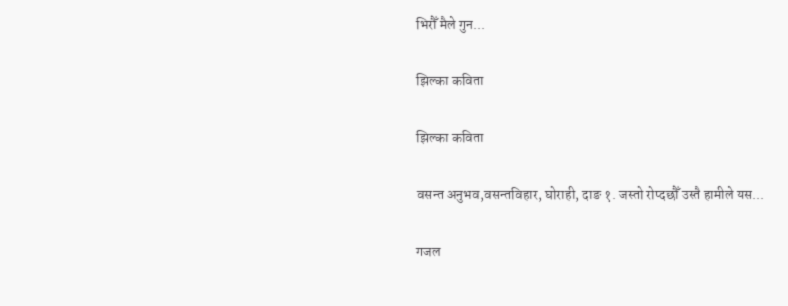भिरौँ मैले गुन...

झिल्का कविता

झिल्का कविता

वसन्त अनुभव,वसन्तविहार, घोराही, दाङ १. जस्तो रोप्दछौँ उस्तै हामीले यस...

गजल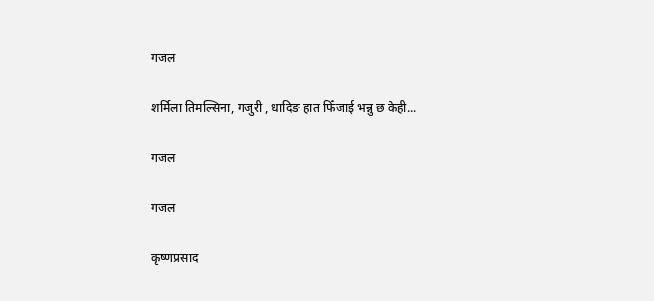गजल

शर्मिला तिमल्सिना, गजुरी , धादिङ हात फिँजाई भन्नु छ केही...

गजल

गजल

कृष्णप्रसाद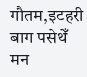गौतम,इटहरी बाग पसेथेँ मन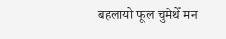बहलायो फूल चुमेथेँ मन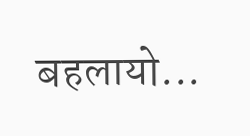बहलायो...